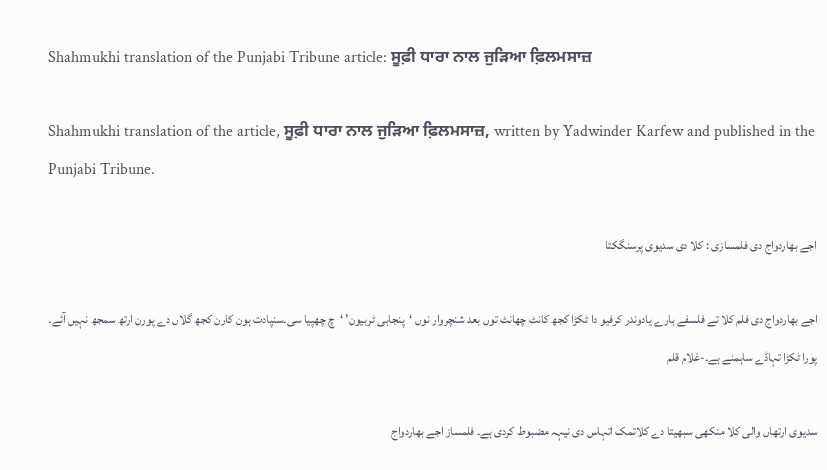Shahmukhi translation of the Punjabi Tribune article: ਸੂਫ਼ੀ ਧਾਰਾ ਨਾਲ ਜੁੜਿਆ ਫ਼ਿਲਮਸਾਜ਼

Shahmukhi translation of the article, ਸੂਫ਼ੀ ਧਾਰਾ ਨਾਲ ਜੁੜਿਆ ਫ਼ਿਲਮਸਾਜ਼, written by Yadwinder Karfew and published in the Punjabi Tribune.

اجے بھاردواج دی فلمسازی : کلا دی سدیوی پرسنگکتا

اجے بھاردواج دی فلم کلا تے فلسفے بارے یادوندر کرفیو دا ٹکڑا کجھ کانٹ چھانٹ توں بعد شنچروار نوں ‘پنجابی ٹربیون’ ‘چ چھپیا سی۔سنپادت ہون کارن کجھ گلاں دے پورن ارتھ سمجھ نہیں آئے۔ پورا ٹکڑا تہاڈے ساہمنے ہے۔-غلام قلم

سدیوی ارتھاں والی کلا منکھی سبھیتا دے کلاتمک اتہاس دی نیہہ مضبوط کردی ہے۔ فلمساز اجے بھاردواج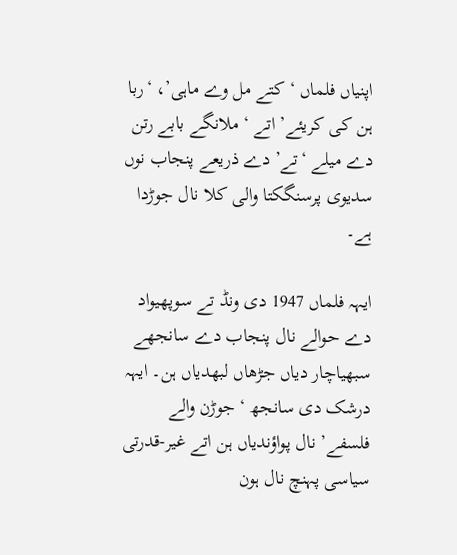اپنیاں فلماں ‘کتے مل وے ماہی’، ‘ربا ہن کی کریئے’ اتے ‘ملانگے بابے رتن دے میلے ‘تے’ دے ذریعے پنجاب نوں سدیوی پرسنگکتا والی کلا نال جوڑدا ہے۔

ایہہ فلماں 1947 دی ونڈ تے سوپھیواد دے حوالے نال پنجاب دے سانجھے سبھیاچار دیاں جڑھاں لبھدیاں ہن۔ ایہہ درشک دی سانجھ ‘جوڑن والے فلسفے’ نال پواؤندیاں ہن اتے غیر-قدرتی سیاسی پہنچ نال ہون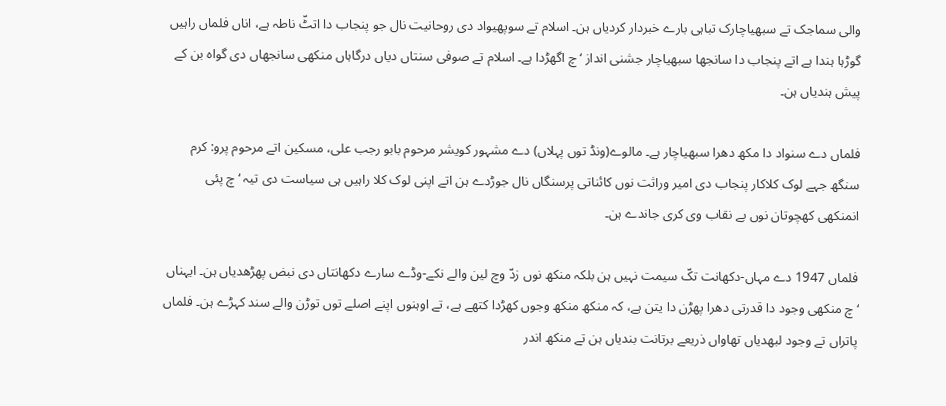والی سماجک تے سبھیاچارک تباہی بارے خبردار کردیاں ہن۔ اسلام تے سوپھیواد دی روحانیت نال جو پنجاب دا اتٹّ ناطہ ہے، اناں فلماں راہیں گوڑہا ہندا ہے اتے پنجاب دا سانجھا سبھیاچار جشنی انداز ‘چ اگھڑدا ہے۔ اسلام تے صوفی سنتاں دیاں درگاہاں منکھی سانجھاں دی گواہ بن کے پیش ہندیاں ہن۔

فلماں دے سنواد دا مکھ دھرا سبھیاچار ہے۔ مالوے(ونڈ توں پہلاں) دے مشہور کویشر مرحوم بابو رجب علی، مسکین اتے مرحوم پرو: کرم سنگھ جہے لوک کلاکار پنجاب دی امیر وراثت نوں کائناتی پرسنگاں نال جوڑدے ہن اتے اپنی لوک کلا راہیں ہی سیاست دی تیہ ‘چ پئی انمنکھی کھچوتان نوں بے نقاب وی کری جاندے ہن۔

فلماں 1947 دے مہاں-دکھانت تکّ سیمت نہیں ہن بلکہ منکھ نوں زدّ وچ لین والے نکے-وڈے سارے دکھانتاں دی نبض پھڑھدیاں ہن۔ ایہناں ‘چ منکھی وجود دا قدرتی دھرا پھڑن دا یتن ہے، کہ منکھ منکھ وجوں کھڑدا کتھے ہے، تے اوہنوں اپنے اصلے توں توڑن والے سند کہڑے ہن۔ فلماں پاتراں تے وجود لبھدیاں تھاواں ذریعے برتانت بندیاں ہن تے منکھ اندر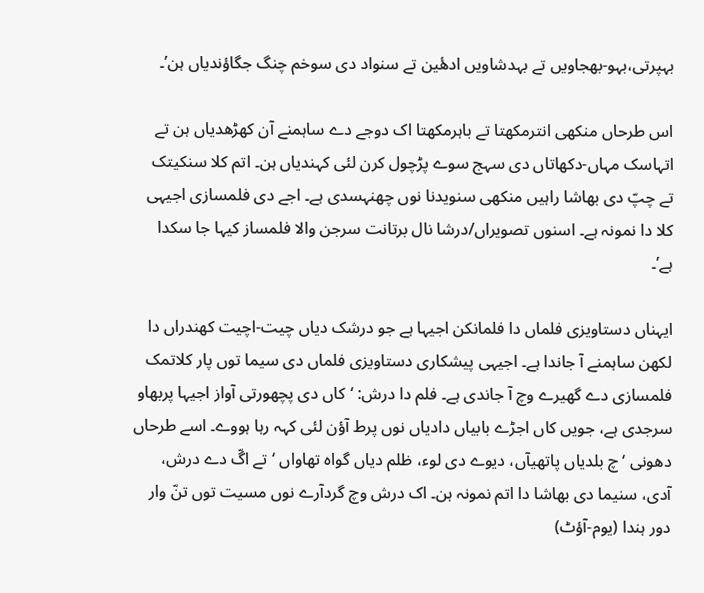بہپرتی،بہو-بھجاویں تے بہدشاویں ادھٔین تے سنواد دی سوخم چنگ جگاؤندیاں ہن’۔

اس طرحاں منکھی انترمکھتا تے باہرمکھتا اک دوجے دے ساہمنے آن کھڑھدیاں ہن تے اتہاسک مہاں-دکھاتاں دی سہج سوے پڑچول کرن لئی کہندیاں ہن۔ اتم کلا سنکیتک تے چپّ دی بھاشا راہیں منکھی سنویدنا نوں چھنہسدی ہے۔ اجے دی فلمسازی اجیہی کلا دا نمونہ ہے۔ اسنوں تصویراں/درشا نال برتانت سرجن والا فلمساز کیہا جا سکدا ہے’۔

ایہناں دستاویزی فلماں دا فلمانکن اجیہا ہے جو درشک دیاں چیت-اچیت کھندراں دا لکھن ساہمنے آ جاندا ہے۔ اجیہی پیشکاری دستاویزی فلماں دی سیما توں پار کلاتمک فلمسازی دے گھیرے وچ آ جاندی ہے۔ فلم دا درش: ‘کاں دی پچھورتی آواز اجیہا پربھاو سرجدی ہے، جویں کاں اجڑے بابیاں دادیاں نوں پرط آؤن لئی کہہ رہا ہووے۔ اسے طرحاں دھونی ‘چ بلدیاں پاتھیآں، دیوے دی لوء، ظلم دیاں گواہ تھاواں ‘تے اگّ دے درش، آدی، سنیما دی بھاشا دا اتم نمونہ ہن۔ اک درش وچ گردآرے نوں مسیت توں تنّ وار دور ہندا (یوم-آؤٹ)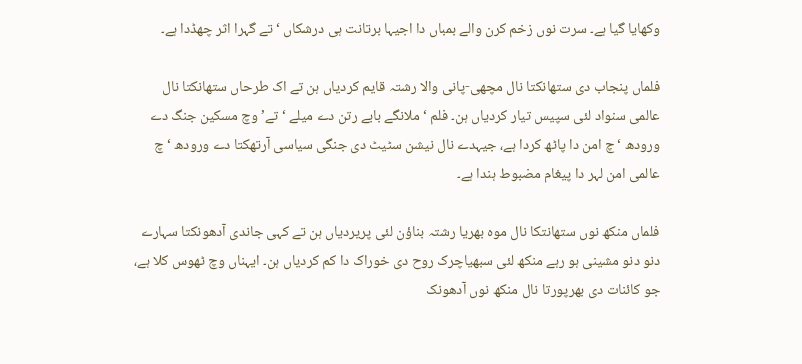وکھایا گیا ہے۔ سرت نوں زخم کرن والے بمباں دا اجیہا برتانت ہی درشکاں ‘تے گہرا اثر چھڈدا ہے۔

فلماں پنجاب دی ستھانکتا نال مچھی-پانی والا رشتہ قایم کردیاں ہن تے اک طرحاں ستھانکتا نال عالمی سنواد لئی سپیس تیار کردیاں ہن۔ فلم ‘ملانگے بابے رتن دے میلے ‘تے’ وچ مسکین جنگ دے ورودھ ‘چ امن دا پاٹھ کردا ہے، جیہدے نال نیشن سٹیٹ دی جنگی سیاسی آرتھکتا دے ورودھ ‘چ عالمی امن لہر دا پیغام مضبوط ہندا ہے۔

فلماں منکھ نوں ستھانتکا نال موہ بھریا رشتہ بناؤن لئی پریردیاں ہن تے کہی جاندی آدھونکتا سہارے دنو دنو مشینی ہو رہے منکھ لئی سبھیاچرک روح دی خوراک دا کم کردیاں ہن۔ ایہناں وچ ٹھوس کلا ہے، جو کائنات دی بھرپورتا نال منکھ نوں آدھونک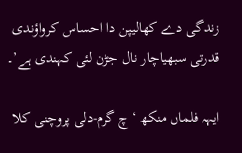زندگی دے کھالیپن دا احساس کرواؤندی قدرتی سبھیاچار نال جڑن لئی کہندی ہے’۔

ایہہ فلماں منکھ ‘چ گرم-دلی پروچنی کلا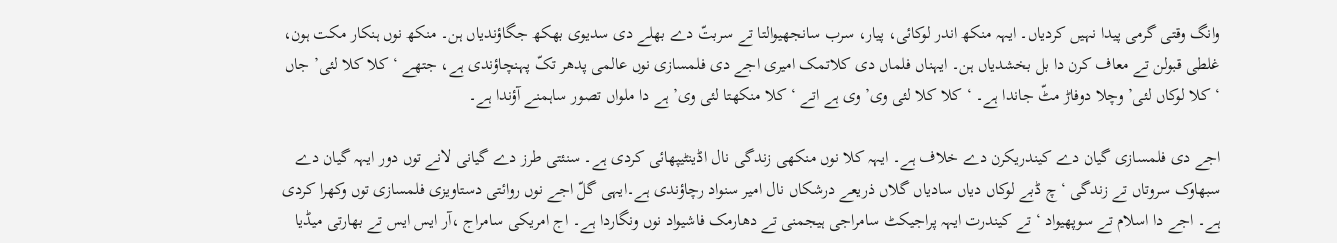وانگ وقتی گرمی پیدا نہیں کردیاں۔ ایہہ منکھ اندر لوکائی، پیار، سرب سانجھیوالتا تے سربتّ دے بھلے دی سدیوی بھکھ جگاؤندیاں ہن۔ منکھ نوں ہنکار مکت ہون، غلطی قبولن تے معاف کرن دا بل بخشدیاں ہن۔ ایہناں فلماں دی کلاتمک امیری اجے دی فلمسازی نوں عالمی پدھر تکّ پہنچاؤندی ہے، جتھے ‘کلا کلا لئی’ جاں ‘کلا لوکاں لئی’ وچلا دوفاڑ مٹّ جاندا ہے۔ ‘کلا کلا لئی وی’ وی ہے اتے ‘کلا منکھتا لئی وی’ ہے دا ملواں تصور ساہمنے آؤندا ہے۔

اجے دی فلمسازی گیان دے کیندریکرن دے خلاف ہے۔ ایہہ کلا نوں منکھی زندگی نال اڈینٹیپھائی کردی ہے۔ سنئتی طرز دے گیانی لانے توں دور ایہہ گیان دے سبھاوک سروتاں تے زندگی ‘چ ڈبے لوکاں دیاں سادیاں گلاں ذریعے درشکاں نال امیر سنواد رچاؤندی ہے۔ایہی گلّ اجے نوں روائتی دستاویزی فلمسازی توں وکھرا کردی ہے۔ اجے دا اسلام تے سوپھیواد ‘تے کیندرت ایہہ پراجیکٹ سامراجی ہیجمنی تے دھارمک فاشیواد نوں ونگاردا ہے۔ اج امریکی سامراج ،آر ایس ایس تے بھارتی میڈیا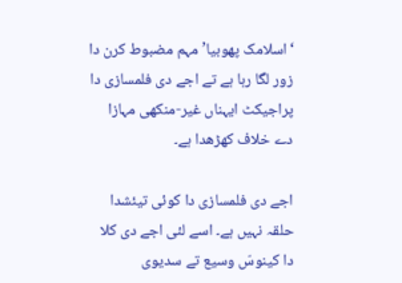‘اسلامک پھوبیا’ مہم مضبوط کرن دا زور لگا رہا ہے تے اجے دی فلمسازی دا پراجیکٹ ایہناں غیر-منکھی مہازا دے خلاف کھڑھدا ہے۔

اجے دی فلمسازی دا کوئی تیئشدا حلقہ نہیں ہے۔ اسے لئی اجے دی کلا دا کینوسّ وسیع تے سدیوی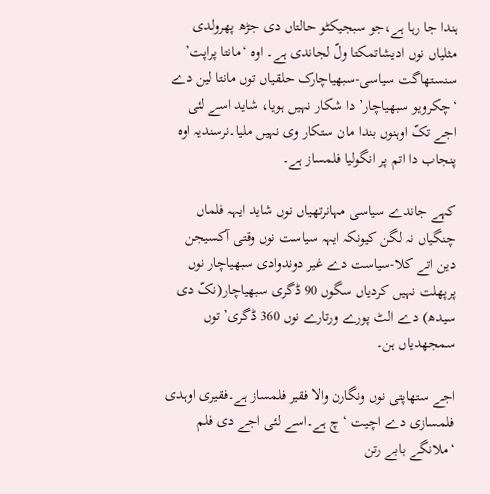ہندا جا رہا ہے،جو سبجیکٹو حالتاں دی جڑھ پھرولدی مثلیاں نوں ادیشاتمکتا ولّ لجاندی ہے۔ اوہ ‘مانتا پراپت’ سنستھاگت سیاسی-سبھیاچارک حلقیاں توں مانتا لین دے ‘چکرویو سبھیاچار’ دا شکار نہیں ہویا، شاید اسے لئی اجے تکّ اوہنوں بندا مان ستکار وی نہیں ملیا۔نرسندیہ اوہ پنجاب دا اتم پر انگولیا فلمساز ہے۔

کہے جاندے سیاسی مہانرتھیاں نوں شاید ایہہ فلماں چنگیاں نہ لگن کیونکہ ایہہ سیاست نوں وقتی آکسیجن دین اتے کلا-سیاست دے غیر دوندوادی سبھیاچار نوں پرپھلت نہیں کردیاں سگوں 90 ڈگری سبھیاچار(نکّ دی سیدھ) دے الٹ پورے ورتارے نوں 360 ڈگری’ توں سمجھدیاں ہن۔

اجے ستھاپتی نوں ونگارن والا فقیر فلمساز ہے۔فقیری اوہدی فلمسازی دے اچیت ‘چ ہے۔اسے لئی اجے دی فلم ‘ملانگے بابے رتن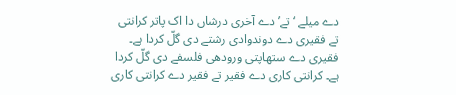دے میلے ‘تے’ دے آخری درشاں دا اک پاتر کرانتی تے فقیری دے دوندوادی رشتے دی گلّ کردا ہے۔ فقیری دے ستھاپتی ورودھی فلسفے دی گلّ کردا ہے۔ کرانتی کاری دے فقیر تے فقیر دے کرانتی کاری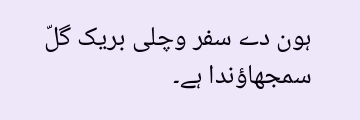ہون دے سفر وچلی بریک گلّ سمجھاؤندا ہے۔